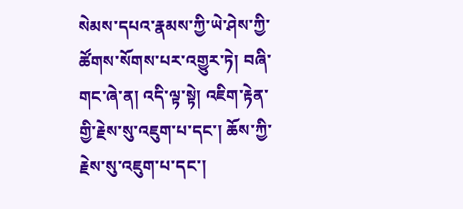སེམས་དཔའ་རྣམས་ཀྱི་ཡེ་ཤེས་ཀྱི་ཚོགས་སོགས་པར་འགྱུར་ཏེ། བཞི་གང་ཞེ་ན། འདི་ལྟ་སྟེ། འཇིག་རྟེན་གྱི་རྗེས་སུ་འཇུག་པ་དང་། ཆོས་ཀྱི་རྗེས་སུ་འཇུག་པ་དང་།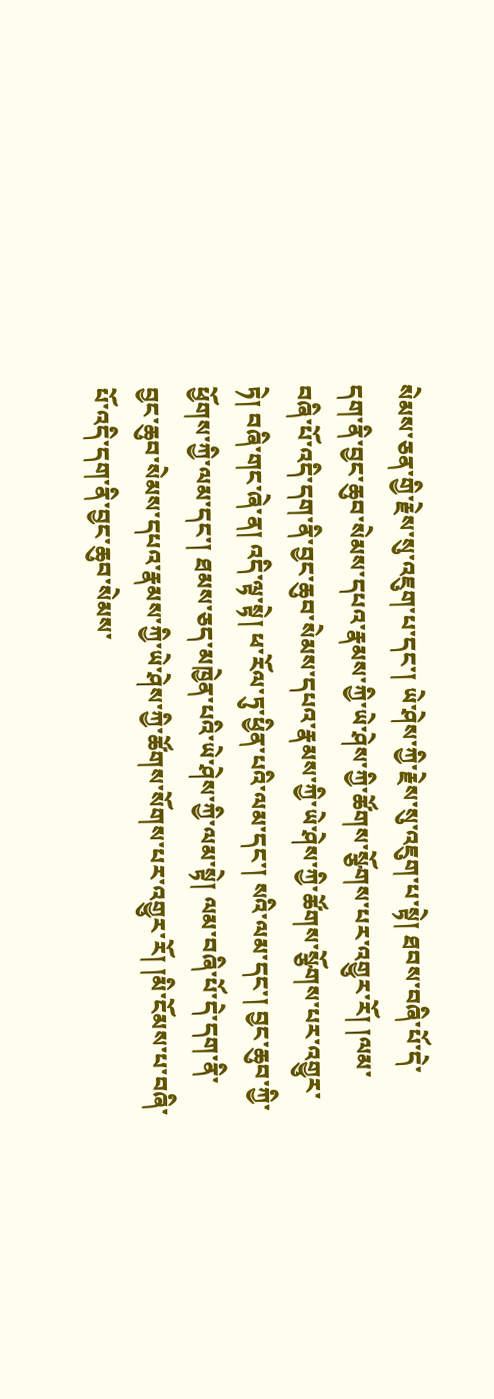སེམས་ཅན་གྱི་རྗེས་སུ་འཇུག་པ་དང་། ཡེ་ཤེས་ཀྱི་རྗེས་སུ་འཇུག་པ་སྟེ། ཐབས་བཞི་པོ་དེ་དག་ནི་བྱང་ཆུབ་སེམས་དཔའ་རྣམས་ཀྱི་ཡེ་ཤེས་ཀྱི་ཚོགས་སྩོགས་པར་འགྱུར་རོ། །ལམ་བཞི་པོ་འདི་དག་ནི་བྱང་ཆུབ་སེམས་དཔའ་རྣམས་ཀྱི་ཡེ་ཤེས་ཀྱི་ཚོགས་སྩོགས་པར་འགྱུར་ཏེ། བཞི་གང་ཞེ་ན། འདི་ལྟ་སྟེ། ཕ་རོལ་ཏུ་ཕྱིན་པའི་ལམ་དང་། སའི་ལམ་དང་། བྱང་ཆུབ་ཀྱི་ཕྱོགས་ཀྱི་ལམ་དང་། ཐམས་ཅད་མཁྱེན་པའི་ཡེ་ཤེས་ཀྱི་ལམ་སྟེ། ལམ་བཞི་པོ་དེ་དག་ནི་བྱང་ཆུབ་སེམས་དཔའ་རྣམས་ཀྱི་ཡེ་ཤེས་ཀྱི་ཚོགས་སོགས་པར་འགྱུར་རོ། །མི་ངོམས་པ་བཞི་པོ་འདི་དག་ནི་བྱང་ཆུབ་སེམས་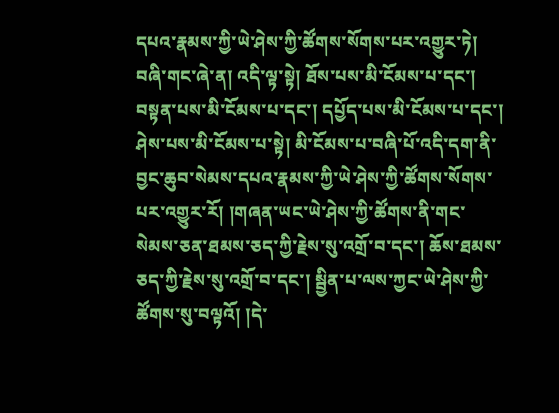དཔའ་རྣམས་ཀྱི་ཡེ་ཤེས་ཀྱི་ཚོགས་སོགས་པར་འགྱུར་ཏེ། བཞི་གང་ཞེ་ན། འདི་ལྟ་སྟེ། ཐོས་པས་མི་ངོམས་པ་དང་། བསྟན་པས་མི་ངོམས་པ་དང་། དཔྱོད་པས་མི་ངོམས་པ་དང་། ཤེས་པས་མི་ངོམས་པ་སྟེ། མི་ངོམས་པ་བཞི་པོ་འདི་དག་ནི་བྱང་ཆུབ་སེམས་དཔའ་རྣམས་ཀྱི་ཡེ་ཤེས་ཀྱི་ཚོགས་སོགས་པར་འགྱུར་རོ། །གཞན་ཡང་ཡེ་ཤེས་ཀྱི་ཚོགས་ནི་གང་སེམས་ཅན་ཐམས་ཅད་ཀྱི་རྗེས་སུ་འགྲོ་བ་དང་། ཆོས་ཐམས་ཅད་ཀྱི་རྗེས་སུ་འགྲོ་བ་དང་། སྦྱིན་པ་ལས་ཀྱང་ཡེ་ཤེས་ཀྱི་ཚོགས་སུ་བལྟའོ། །དེ་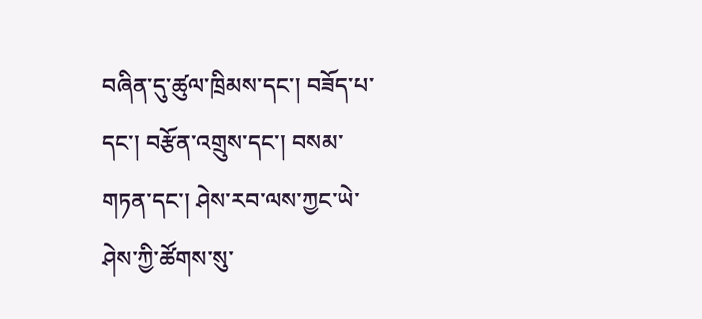བཞིན་དུ་ཚུལ་ཁྲིམས་དང་། བཟོད་པ་དང་། བརྩོན་འགྲུས་དང་། བསམ་གཏན་དང་། ཤེས་རབ་ལས་ཀྱང་ཡེ་ཤེས་ཀྱི་ཚོགས་སུ་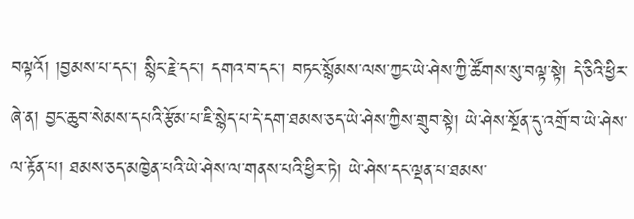བལྟའོ། །བྱམས་པ་དང་། སྙིང་རྗེ་དང་། དགའ་བ་དང་། བཏང་སྙོམས་ལས་ཀྱང་ཡེ་ཤེས་ཀྱི་ཚོགས་སུ་བལྟ་སྟེ། དེ་ཅིའི་ཕྱིར་ཞེ་ན། བྱང་ཆུབ་སེམས་དཔའི་རྩོམ་པ་ཇི་སྙེད་པ་དེ་དག་ཐམས་ཅད་ཡེ་ཤེས་ཀྱིས་གྲུབ་སྟེ། ཡེ་ཤེས་སྔོན་དུ་འགྲོ་བ་ཡེ་ཤེས་ལ་རྟོན་པ། ཐམས་ཅད་མཁྱེན་པའི་ཡེ་ཤེས་ལ་གནས་པའི་ཕྱིར་ཏེ། ཡེ་ཤེས་དང་ལྡན་པ་ཐམས་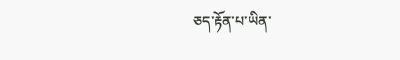ཅད་རྟོན་པ་ཡིན་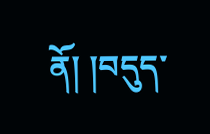ནོ། །བདུད་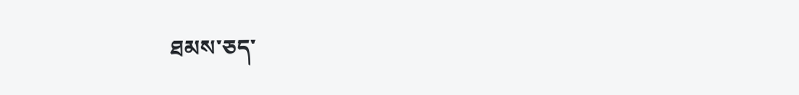ཐམས་ཅད་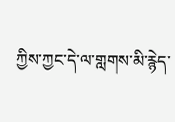ཀྱིས་ཀྱང་དེ་ལ་གླགས་མི་རྙེད་